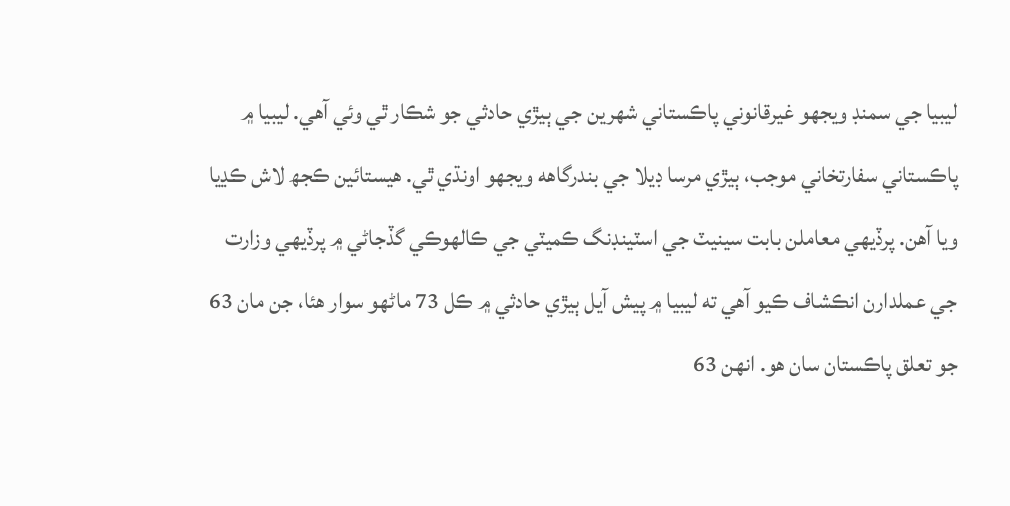ليبيا جي سمنڊ ويجهو غيرقانوني پاڪستاني شهرين جي ٻيڙي حادثي جو شڪار ٿي وئي آهي. ليبيا ۾ پاڪستاني سفارتخاني موجب، ٻيڙي مرسا ڊيلا جي بندرگاهه ويجهو اونڌي ٿي. ھيستائين ڪجھ لاش ڪڍيا ويا آھن. پرڏيھي معاملن بابت سينيٽ جي اسٽينڊنگ ڪميٽي جي ڪالھوڪي گڏجاڻي ۾ پرڏيهي وزارت جي عملدارن انڪشاف ڪيو آهي ته ليبيا ۾ پيش آيل ٻيڙي حادثي ۾ ڪل 73 ماڻهو سوار هئا، جن مان 63 جو تعلق پاڪستان سان هو. انهن 63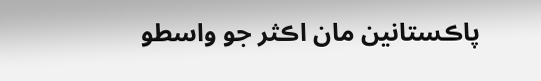پاڪستانين مان اڪثر جو واسطو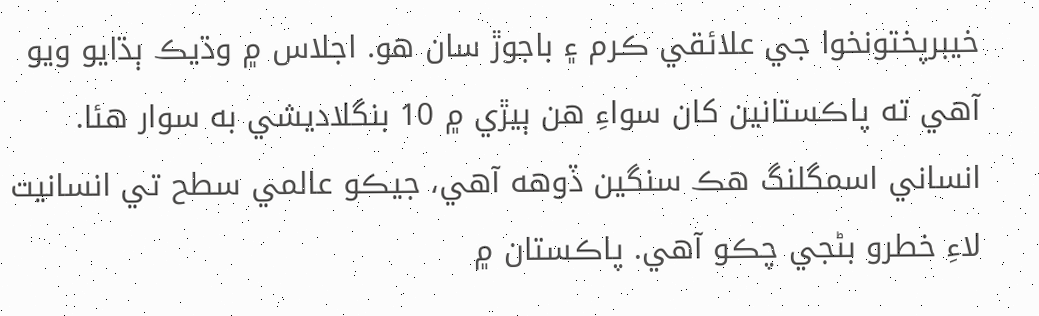خيبرپختونخوا جي علائقي ڪرم ۽ باجوڙ سان هو. اجلاس ۾ وڌيڪ ٻڌايو ويو آهي ته پاڪستانين کان سواءِ هن ٻيڙي ۾ 10 بنگلاديشي به سوار هئا.
انساني اسمگلنگ هڪ سنگين ڏوهه آهي، جيڪو عالمي سطح تي انسانيت لاءِ خطرو بڻجي چڪو آهي. پاڪستان ۾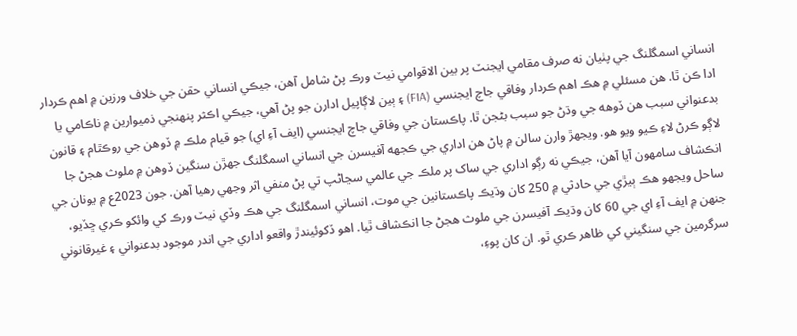انساني اسمگلنگ جي پٺيان نه صرف مقامي ايجنٽ پر بين الاقوامي نيٽ ورڪ پڻ شامل آهن، جيڪي انساني حقن جي خلاف ورزين ۾ اهم ڪردار ادا ڪن ٿا. هن مسئلي ۾ هڪ اهم ڪردار وفاقي جاچ ايجنسي (FIA) ۽ ٻين لاڳاپيل ادارن جو پڻ آهي، جيڪي اڪثر پنهنجي ذميوارين ۾ ناڪامي يا بدعنواني سبب هن ڏوهه جي وڌڻ جو سبب بڻجن ٿا. پاڪستان جي وفاقي جاچ ايجنسي (ايف آءِ اي) جو قيام ملڪ ۾ ڏوهن جي روڪٿام ۽ قانون لاڳو ڪرڻ لاءِ ڪيو ويو هو. ويجھڙ وارن سالن ۾ پاڻ هن اداري جي ڪجهه آفيسرن جي انساني اسمگلنگ جهڙن سنگين ڏوهن ۾ ملوث هجڻ جا انڪشاف سامهون آيا آهن، جيڪي نه رڳو اداري جي ساک پر ملڪ جي عالمي سڃاڻپ تي پڻ منفي اثر وجهي رهيا آهن. جون 2023ع ۾ يونان جي ساحل ويجهو هڪ ٻيڙي جي حادثي ۾ 250 کان وڌيڪ پاڪستانين جي موت، انساني اسمگلنگ جي هڪ وڏي نيٽ ورڪ کي وائکو ڪري ڇڏيو، جنهن ۾ ايف آءِ اي جي 60 کان وڌيڪ آفيسرن جي ملوث هجڻ جا انڪشاف ٿيا. اهو ڏکوئيندڙ واقعو اداري جي اندر موجود بدعنواني ۽ غيرقانوني سرگرمين جي سنگيني کي ظاهر ڪري ٿو. ان کان پوءِ،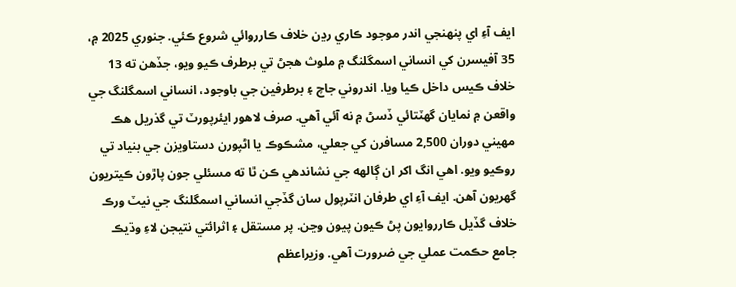ايف آءِ اي پنهنجي اندر موجود ڪاري رڍن خلاف ڪارروائي شروع ڪئي. جنوري 2025 ۾، 35 آفيسرن کي انساني اسمگلنگ ۾ ملوث هجڻ تي برطرف ڪيو ويو، جڏهن ته 13 خلاف ڪيس داخل ڪيا ويا. اندروني جاچ ۽ برطرفين جي باوجود، انساني اسمگلنگ جي واقعن ۾ نمايان گهٽتائي ڏسڻ ۾ نه آئي آهي. صرف لاهور ايئرپورٽ تي گذريل هڪ مهيني دوران 2,500 مسافرن کي جعلي، مشڪوڪ يا اڻپورن دستاويزن جي بنياد تي روڪيو ويو. اهي انگ اکر ان ڳالهه جي نشاندهي ڪن ٿا ته مسئلي جون پاڙون ڪيتريون گھريون آهن. ايف آءِ اي طرفان انٽرپول سان گڏجي انساني اسمگلنگ جي نيٽ ورڪ خلاف گڏيل ڪارروايون پڻ ڪيون پيون وڃن. پر مستقل ۽ اثرائتي نتيجن لاءِ وڌيڪ جامع حڪمت عملي جي ضرورت آهي. وزيراعظم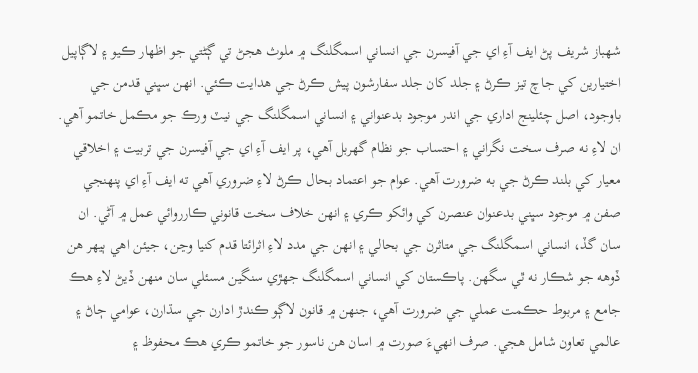شهباز شريف پڻ ايف آءِ اي جي آفيسرن جي انساني اسمگلنگ ۾ ملوث هجڻ تي ڳڻتي جو اظهار ڪيو ۽ لاڳاپيل اختيارين کي جاچ تيز ڪرڻ ۽ جلد کان جلد سفارشون پيش ڪرڻ جي هدايت ڪئي. انهن سڀني قدمن جي باوجود، اصل چئلينج اداري جي اندر موجود بدعنواني ۽ انساني اسمگلنگ جي نيٽ ورڪ جو مڪمل خاتمو آهي. ان لاءِ نه صرف سخت نگراني ۽ احتساب جو نظام گهربل آهي، پر ايف آءِ اي جي آفيسرن جي تربيت ۽ اخلاقي معيار کي بلند ڪرڻ جي به ضرورت آهي. عوام جو اعتماد بحال ڪرڻ لاءِ ضروري آهي ته ايف آءِ اي پنهنجي صفن ۾ موجود سڀني بدعنوان عنصرن کي وائکو ڪري ۽ انهن خلاف سخت قانوني ڪارروائي عمل ۾ آڻي. ان سان گڏ، انساني اسمگلنگ جي متاثرن جي بحالي ۽ انهن جي مدد لاءِ اثرائتا قدم کنيا وڃن، جيئن اهي ٻيهر هن ڏوهه جو شڪار نه ٿي سگهن. پاڪستان کي انساني اسمگلنگ جهڙي سنگين مسئلي سان منهن ڏيڻ لاءِ هڪ جامع ۽ مربوط حڪمت عملي جي ضرورت آهي، جنهن ۾ قانون لاڳو ڪندڙ ادارن جي سڌارن، عوامي ڄاڻ ۽ عالمي تعاون شامل هجي. صرف انهيءَ صورت ۾ اسان هن ناسور جو خاتمو ڪري هڪ محفوظ ۽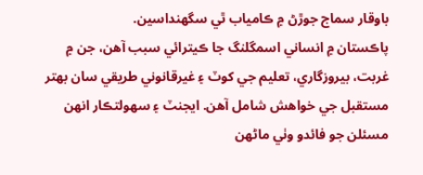باوقار سماج جوڙڻ ۾ ڪامياب ٿي سگهنداسين.
پاڪستان ۾ انساني اسمگلنگ جا ڪيترائي سبب آهن، جن ۾ غربت، بيروزگاري، تعليم جي کوٽ ۽ غيرقانوني طريقي سان بهتر مستقبل جي خواهش شامل آهن. ايجنٽ ۽ سهولتڪار انهن مسئلن جو فائدو وٺي ماڻهن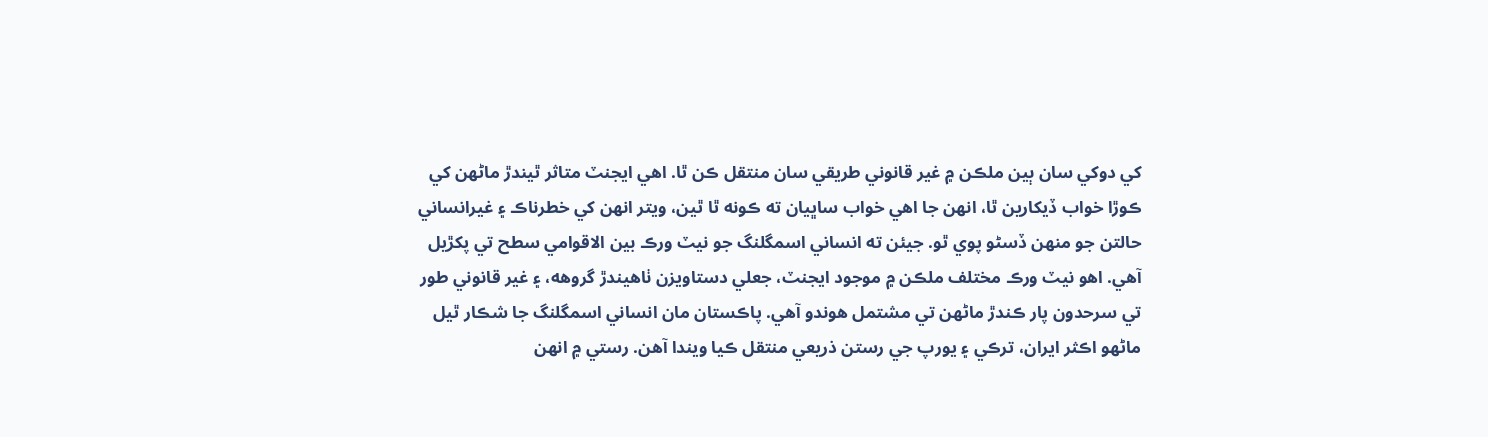کي دوکي سان ٻين ملڪن ۾ غير قانوني طريقي سان منتقل ڪن ٿا. اهي ايجنٽ متاثر ٿيندڙ ماڻهن کي ڪوڙا خواب ڏيکارين ٿا، انهن جا اهي خواب ساڀيان ته ڪونه ٿا ٿين، ويتر انهن کي خطرناڪ ۽ غيرانساني حالتن جو منهن ڏسڻو پوي ٿو. جيئن ته انساني اسمگلنگ جو نيٽ ورڪ بين الاقوامي سطح تي پکڙيل آهي. اهو نيٽ ورڪ مختلف ملڪن ۾ موجود ايجنٽ، جعلي دستاويزن ٺاهيندڙ گروهه، ۽ غير قانوني طور تي سرحدون پار ڪندڙ ماڻهن تي مشتمل هوندو آهي. پاڪستان مان انساني اسمگلنگ جا شڪار ٿيل ماڻهو اڪثر ايران، ترڪي ۽ يورپ جي رستن ذريعي منتقل ڪيا ويندا آهن. رستي ۾ انهن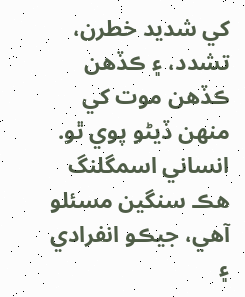کي شديد خطرن، تشدد، ۽ ڪڏهن ڪڏهن موت کي منهن ڏيڻو پوي ٿو. انساني اسمگلنگ هڪ سنگين مسئلو آهي، جيڪو انفرادي ۽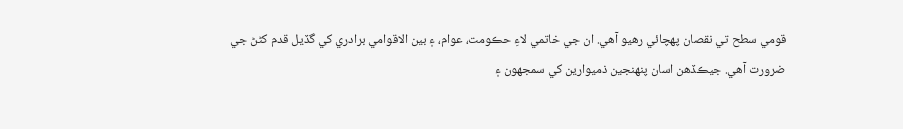قومي سطح تي نقصان پهچائي رهيو آهي. ان جي خاتمي لاءِ حڪومت، عوام، ۽ بين الاقوامي برادري کي گڏيل قدم کڻڻ جي ضرورت آهي. جيڪڏهن اسان پنهنجين ذميوارين کي سمجهون ۽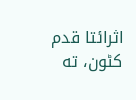اثرائتا قدم کڻون، ته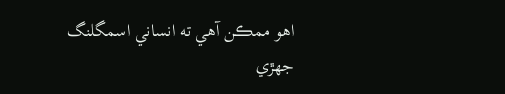اهو ممڪن آهي ته انساني اسمگلنگ جهڙي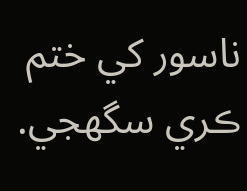ناسور کي ختم ڪري سگهجي.